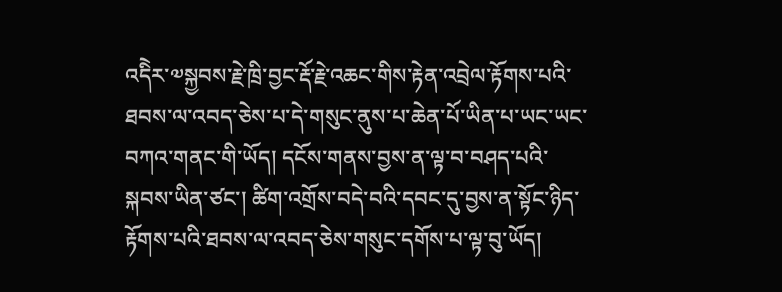འདིེར་༧སྐྱབས་རྗེ་ཁྲི་བྱང་རྡོ་རྗེ་འཆང་གིས་རྟེན་འབྲེལ་རྟོགས་པའི་ཐབས་ལ་འབད་ཅེས་པ་དེ་གསུང་ནུས་པ་ཆེན་པོ་ཡིན་པ་ཡང་ཡང་བཀའ་གནང་གི་ཡོད། དངོས་གནས་བྱས་ན་ལྟ་བ་བཤད་པའི་སྐབས་ཡིན་ཙང་། ཚིག་འགྲོས་བདེ་བའི་དབང་དུ་བྱས་ན་སྟོང་ཉིད་རྟོགས་པའི་ཐབས་ལ་འབད་ཅེས་གསུང་དགོས་པ་ལྟ་བུ་ཡོད།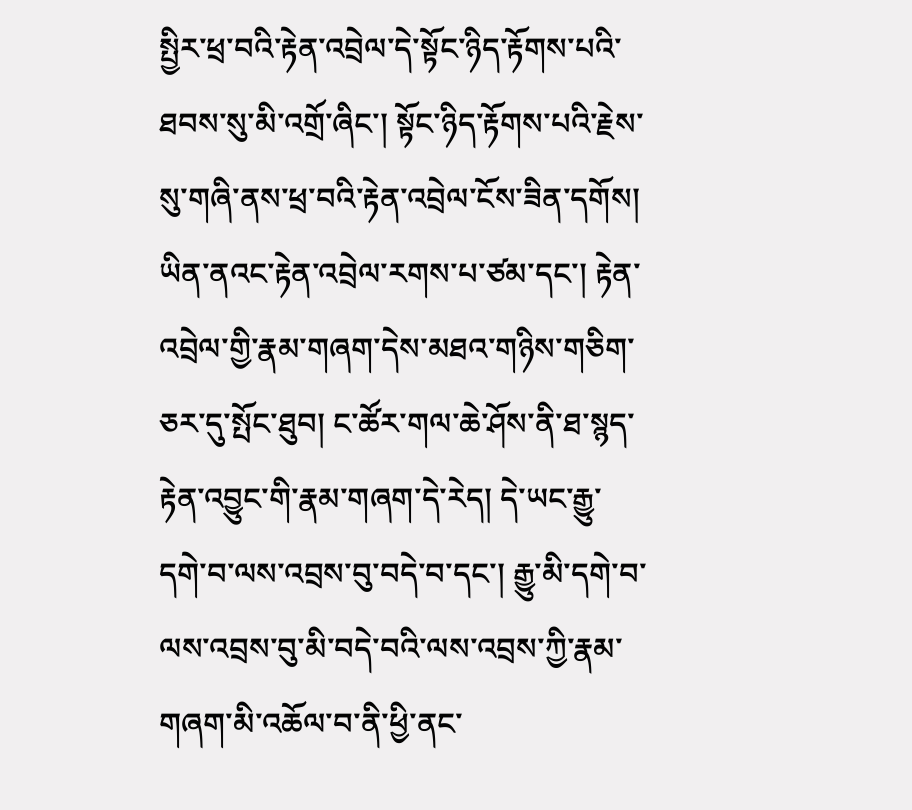སྤྱིར་ཕྲ་བའི་རྟེན་འབྲེལ་དེ་སྟོང་ཉིད་རྟོགས་པའི་ཐབས་སུ་མི་འགྲོ་ཞིང་། སྟོང་ཉིད་རྟོགས་པའི་རྗེས་སུ་གཞི་ནས་ཕྲ་བའི་རྟེན་འབྲེལ་ངོས་ཟིན་དགོས། ཡིན་ནའང་རྟེན་འབྲེལ་རགས་པ་ཙམ་དང་། རྟེན་འབྲེལ་གྱི་རྣམ་གཞག་དེས་མཐའ་གཉིས་གཅིག་ཅར་དུ་སྤོང་ཐུབ། ང་ཚོར་གལ་ཆེ་ཤོས་ནི་ཐ་སྙད་རྟེན་འབྱུང་གི་རྣམ་གཞག་དེ་རེད། དེ་ཡང་རྒྱུ་དགེ་བ་ལས་འབྲས་བུ་བདེ་བ་དང་། རྒྱུ་མི་དགེ་བ་ལས་འབྲས་བུ་མི་བདེ་བའི་ལས་འབྲས་ཀྱི་རྣམ་གཞག་མི་འཆོལ་བ་ནི་ཕྱི་ནང་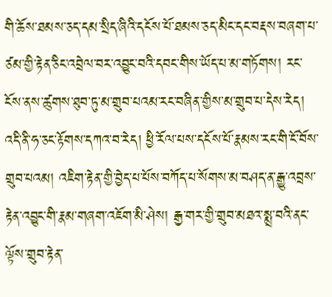གི་ཆོས་ཐམས་ཅད་དམ་སྲིད་ཞིའི་དངོས་པོ་ཐམས་ཅད་མིང་དང་བརྡས་བཞག་པ་ཙམ་གྱི་རྟེན་ཅིང་འབྲེལ་བར་འབྱུང་བའི་དབང་གིས་ཡོད་པ་མ་གཏོགས། རང་ངོས་ནས་ཚུགས་ཐུབ་ཏུ་མ་གྲུབ་པའམ་རང་བཞིན་གྱིས་མ་གྲུབ་པ་དེས་རེད། འདི་ནི་ཧ་ཅང་རྟོགས་དཀའ་བ་རེད། ཕྱི་རོལ་པས་དངོས་པོ་རྣམས་རང་གི་ངོ་བོས་གྲུབ་པའམ། འཇིག་རྟེན་གྱི་བྱེད་པ་པོས་བཀོད་པ་སོགས་མ་བཤད་ན་རྒྱུ་འབྲས་རྟེན་འབྱུང་གི་རྣམ་གཞག་འཇོག་མི་ཤེས། རྒྱ་གར་གྱི་གྲུབ་མཐའ་སྨྲ་བའི་ནང་ལྟོས་གྲུབ་རྟེན་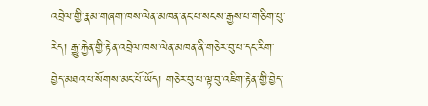འབྲེལ་གྱི་རྣམ་གཞག་ཁས་ལེན་མཁན་ནང་པ་སངས་རྒྱས་པ་གཅིག་པུ་རེད། རྒྱུ་རྐྱེན་གྱི་རྟེན་འབྲེལ་ཁས་ལེན་མཁན་ནི་གཅེར་བུ་པ་དང་རིག་བྱེད་མཐའ་པ་སོགས་མང་པོ་ཡོད། གཅེར་བུ་པ་ལྟ་བུ་འཇིག་རྟེན་གྱི་བྱེད་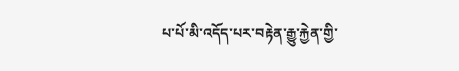པ་པོ་མི་འདོད་པར་བརྟེན་རྒྱུ་རྐྱེན་གྱི་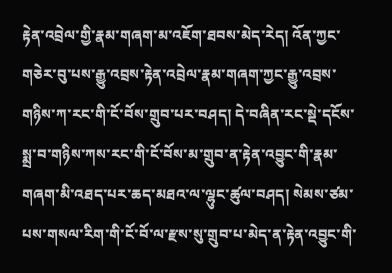རྟེན་འབྲེལ་གྱི་རྣམ་གཞག་མ་འཇོག་ཐབས་མེད་རེད། འོན་ཀྱང་གཅེར་བུ་པས་རྒྱུ་འབྲས་རྟེན་འབྲེལ་རྣམ་གཞག་ཀྱང་རྒྱུ་འབྲས་གཉིས་ཀ་རང་གི་ངོ་བོས་གྲུབ་པར་བཤད། དེ་བཞིན་རང་སྡེ་དངོས་སྨྲ་བ་གཉིས་ཀས་རང་གི་ངོ་བོས་མ་གྲུབ་ན་རྟེན་འབྱུང་གི་རྣམ་གཞག་མི་འཐད་པར་ཆད་མཐའ་ལ་ལྷུང་ཚུལ་བཤད། སེམས་ཙམ་པས་གསལ་རིག་གི་ངོ་བོ་ལ་རྫས་སུ་གྲུབ་པ་མེད་ན་རྟེན་འབྱུང་གི་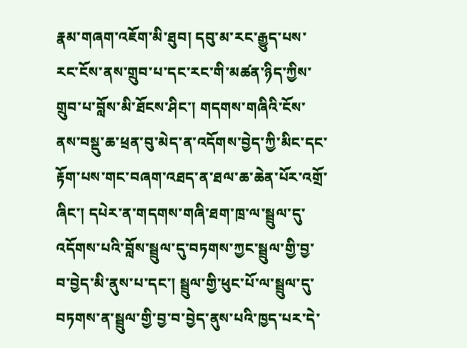རྣམ་གཞག་འཇོག་མི་ཐུབ། དབུ་མ་རང་རྒྱུད་པས་རང་ངོས་ནས་གྲུབ་པ་དང་རང་གི་མཚན་ཉིད་ཀྱིས་གྲུབ་པ་བློས་མི་ཐོངས་ཤིང་། གདགས་གཞིའི་ངོས་ནས་བསྡུ་ཆ་ཕྲན་བུ་མེད་ན་འདོགས་བྱེད་ཀྱི་མིང་དང་རྟོག་པས་གང་བཞག་འཐད་ན་ཐལ་ཆ་ཆེན་པོར་འགྲོ་ཞིང་། དཔེར་ན་གདགས་གཞི་ཐག་ཁྲ་ལ་སྦྲུལ་དུ་འདོགས་པའི་བློས་སྦྲུལ་དུ་བཏགས་ཀྱང་སྦྲུལ་གྱི་བྱ་བ་བྱེད་མི་ནུས་པ་དང་། སྦྲུལ་གྱི་ཕུང་པོ་ལ་སྦྲུལ་དུ་བཏགས་ན་སྦྲུལ་གྱི་བྱ་བ་བྱེད་ནུས་པའི་ཁྱད་པར་དེ་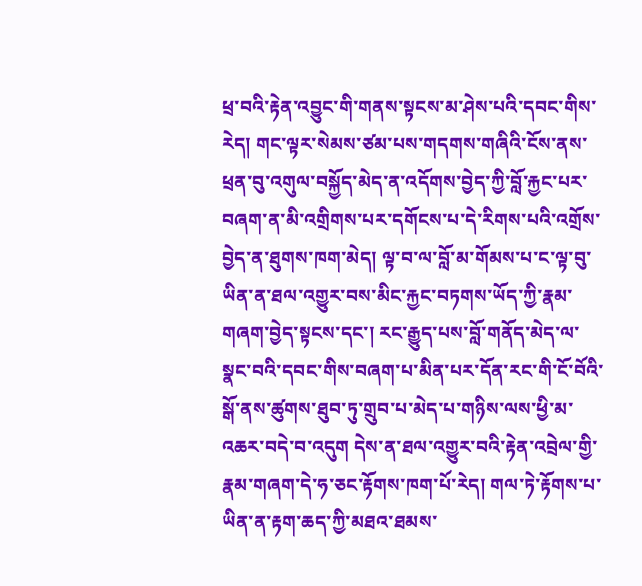ཕྲ་བའི་རྟེན་འབྱུང་གི་གནས་སྟངས་མ་ཤེས་པའི་དབང་གིས་རེད། གང་ལྟར་སེམས་ཙམ་པས་གདགས་གཞིའི་ངོས་ནས་ཕྲན་བུ་འགུལ་བསྐྱོད་མེད་ན་འདོགས་བྱེད་ཀྱི་བློ་རྐྱང་པར་བཞག་ན་མི་འགྲིགས་པར་དགོངས་པ་དེ་རིགས་པའི་འགྲོས་བྱེད་ན་ཐུགས་ཁག་མེད། ལྟ་བ་ལ་བློ་མ་གོམས་པ་ང་ལྟ་བུ་ཡིན་ན་ཐལ་འགྱུར་བས་མིང་རྐྱང་བཏགས་ཡོད་ཀྱི་རྣམ་གཞག་བྱེད་སྟངས་དང་། རང་རྒྱུད་པས་བློ་གནོད་མེད་ལ་སྣང་བའི་དབང་གིས་བཞག་པ་མིན་པར་དོན་རང་གི་ངོ་བོའི་སྒོ་ནས་ཚུགས་ཐུབ་ཏུ་གྲུབ་པ་མེད་པ་གཉིས་ལས་ཕྱི་མ་འཆར་བདེ་བ་འདུག དེས་ན་ཐལ་འགྱུར་བའི་རྟེན་འབྲེལ་གྱི་རྣམ་གཞག་དེ་ཧ་ཅང་རྟོགས་ཁག་པོ་རེད། གལ་ཏེ་རྟོགས་པ་ཡིན་ན་རྟག་ཆད་ཀྱི་མཐའ་ཐམས་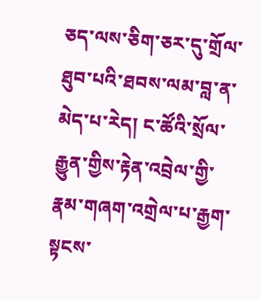ཅད་ལས་ཅིག་ཅར་དུ་གྲོལ་ཐུབ་པའི་ཐབས་ལམ་བླ་ན་མེད་པ་རེད། ང་ཚོའི་སྲོལ་རྒྱུན་གྱིས་རྟེན་འབྲེལ་གྱི་རྣམ་གཞག་འགྲེལ་པ་རྒྱག་སྟངས་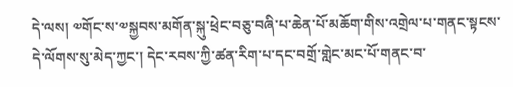དེ་ལས། ༧གོང་ས་༧སྐྱབས་མགོན་སྐུ་ཕྲེང་བཅུ་བཞི་པ་ཆེན་པོ་མཆོག་གིས་འགྲེལ་པ་གནང་སྟངས་དེ་ལོགས་སུ་མེད་ཀྱང་། དེང་རབས་ཀྱི་ཚན་རིག་པ་དང་བགྲོ་གླེང་མང་པོ་གནང་བ་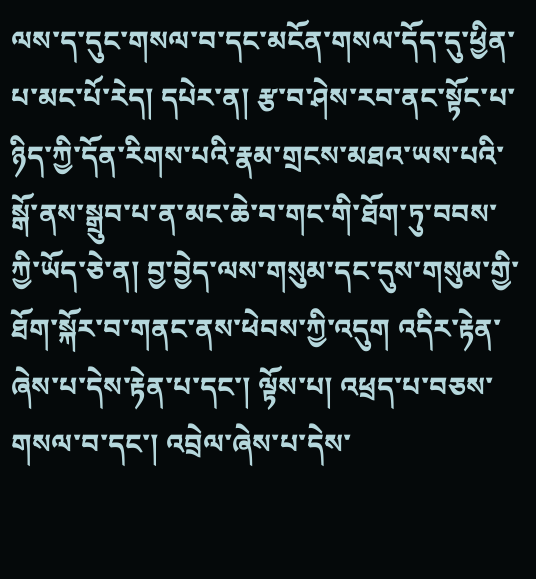ལས་ད་དུང་གསལ་བ་དང་མངོན་གསལ་དོད་དུ་ཕྱིན་པ་མང་པོ་རེད། དཔེར་ན། རྩ་བ་ཤེས་རབ་ནང་སྟོང་པ་ཉིད་ཀྱི་དོན་རིགས་པའི་རྣམ་གྲངས་མཐའ་ཡས་པའི་སྒོ་ནས་སྒྲུབ་པ་ན་མང་ཆེ་བ་གང་གི་ཐོག་ཏུ་བབས་ཀྱི་ཡོད་ཅེ་ན། བྱ་བྱེད་ལས་གསུམ་དང་དུས་གསུམ་གྱི་ཐོག་སྐོར་བ་གནང་ནས་ཕེབས་ཀྱི་འདུག འདིར་རྟེན་ཞེས་པ་དེས་རྟེན་པ་དང་། ལྟོས་པ། འཕྲད་པ་བཅས་གསལ་བ་དང་། འབྲེལ་ཞེས་པ་དེས་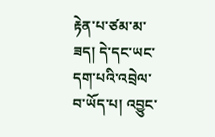རྟེན་པ་ཙམ་མ་ཟད། དེ་དང་ཡང་དག་པའི་འབྲེལ་བ་ཡོད་པ། འབྱུང་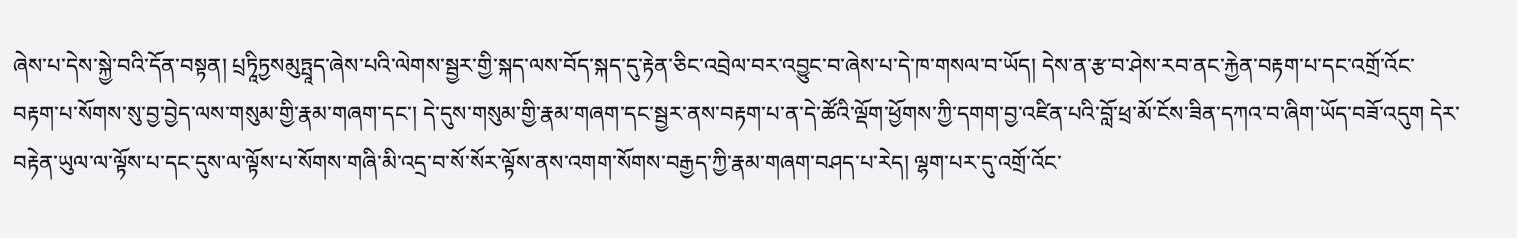ཞེས་པ་དེས་སྐྱེ་བའི་དོན་བསྟན། པྲཏཱིཏྱསམུཏྤཱད་ཞེས་པའི་ལེགས་སྦྱར་གྱི་སྐད་ལས་བོད་སྐད་དུ་རྟེན་ཅིང་འབྲེལ་བར་འབྱུང་བ་ཞེས་པ་དེ་ཁ་གསལ་བ་ཡོད། དེས་ན་རྩ་བ་ཤེས་རབ་ནང་རྐྱེན་བརྟག་པ་དང་འགྲོ་འོང་བརྟག་པ་སོགས་སུ་བྱ་བྱེད་ལས་གསུམ་གྱི་རྣམ་གཞག་དང་། དེ་དུས་གསུམ་གྱི་རྣམ་གཞག་དང་སྦྱར་ནས་བརྟག་པ་ན་དེ་ཚོའི་ལྡོག་ཕྱོགས་ཀྱི་དགག་བྱ་འཛིན་པའི་བློ་ཕྲ་མོ་ངོས་ཟིན་དཀའ་བ་ཞིག་ཡོད་བཟོ་འདུག དེར་བརྟེན་ཡུལ་ལ་ལྟོས་པ་དང་དུས་ལ་ལྟོས་པ་སོགས་གཞི་མི་འདྲ་བ་སོ་སོར་ལྟོས་ནས་འགག་སོགས་བརྒྱད་ཀྱི་རྣམ་གཞག་བཤད་པ་རེད། ལྷག་པར་དུ་འགྲོ་འོང་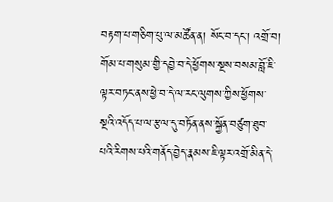བརྟག་པ་གཅིག་པུ་ལ་མཚོན་ན། སོང་བ་དང་། འགྲོ་བ། གོམ་པ་གསུམ་གྱི་དབྱེ་བ་དེ་ཕྱོགས་སྔས་བསམ་བློ་ཇི་ལྟར་བཏང་ནས་ཕྱེ་བ་དེ་ལ་རང་ལུགས་ཀྱིས་ཕྱོགས་སྔའི་འདོད་པ་ལ་རྩལ་དུ་བཏོན་ནས་སྐྱོན་བཙུག་ཐུབ་པའི་རིགས་པའི་གནོད་བྱེད་རྣམས་ཇི་ལྟར་འགྲོ་མིན་དེ་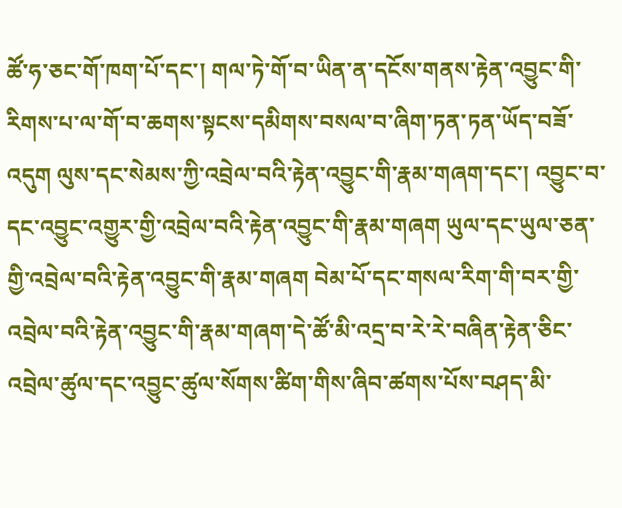ཚོ་ཧ་ཅང་གོ་ཁག་པོ་དང་། གལ་ཏེ་གོ་བ་ཡིན་ན་དངོས་གནས་རྟེན་འབྱུང་གི་རིགས་པ་ལ་གོ་བ་ཆགས་སྟངས་དམིགས་བསལ་བ་ཞིག་ཏན་ཏན་ཡོད་བཟོ་འདུག ལུས་དང་སེམས་ཀྱི་འབྲེལ་བའི་རྟེན་འབྱུང་གི་རྣམ་གཞག་དང་། འབྱུང་བ་དང་འབྱུང་འགྱུར་གྱི་འབྲེལ་བའི་རྟེན་འབྱུང་གི་རྣམ་གཞག ཡུལ་དང་ཡུལ་ཅན་གྱི་འབྲེལ་བའི་རྟེན་འབྱུང་གི་རྣམ་གཞག བེམ་པོ་དང་གསལ་རིག་གི་བར་གྱི་འབྲེལ་བའི་རྟེན་འབྱུང་གི་རྣམ་གཞག་དེ་ཚོ་མི་འདྲ་བ་རེ་རེ་བཞིན་རྟེན་ཅིང་འབྲེལ་ཚུལ་དང་འབྱུང་ཚུལ་སོགས་ཚིག་གིས་ཞིབ་ཚགས་པོས་བཤད་མི་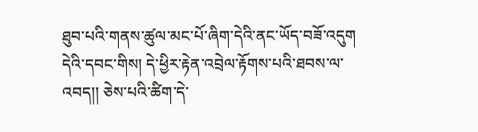ཐུབ་པའི་གནས་ཚུལ་མང་པོ་ཞིག་དེའི་ནང་ཡོད་བཟོ་འདུག དེའི་དབང་གིས། དེ་ཕྱིར་རྟེན་འབྲེལ་རྟོགས་པའི་ཐབས་ལ་འབད།། ཅེས་པའི་ཚིག་དེ་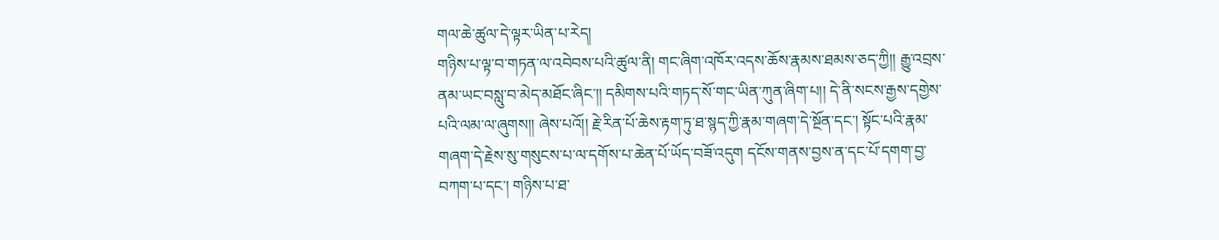གལ་ཆེ་ཚུལ་དེ་ལྟར་ཡིན་པ་རེད།
གཉིས་པ་ལྟ་བ་གཏན་ལ་འབེབས་པའི་ཚུལ་ནི། གང་ཞིག་འཁོར་འདས་ཆོས་རྣམས་ཐམས་ཅད་ཀྱི།། རྒྱུ་འབྲས་ནམ་ཡང་བསླུ་བ་མེད་མཐོང་ཞིང་།། དམིགས་པའི་གཏད་སོ་གང་ཡིན་ཀུན་ཞིག་པ།། དེ་ནི་སངས་རྒྱས་དགྱེས་པའི་ལམ་ལ་ཞུགས།། ཞེས་པའོ།། རྗེ་རིན་པོ་ཆེས་རྟག་ཏུ་ཐ་སྙད་ཀྱི་རྣམ་གཞག་དེ་སྔོན་དང་། སྟོང་པའི་རྣམ་གཞག་དེ་རྗེས་སུ་གསུངས་པ་ལ་དགོས་པ་ཆེན་པོ་ཡོད་བཟོ་འདུག དངོས་གནས་བྱས་ན་དང་པོ་དགག་བྱ་བཀག་པ་དང་། གཉིས་པ་ཐ་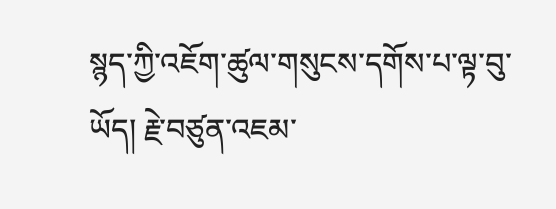སྙད་ཀྱི་འཇོག་ཚུལ་གསུངས་དགོས་པ་ལྟ་བུ་ཡོད། རྗེ་བཙུན་འཇམ་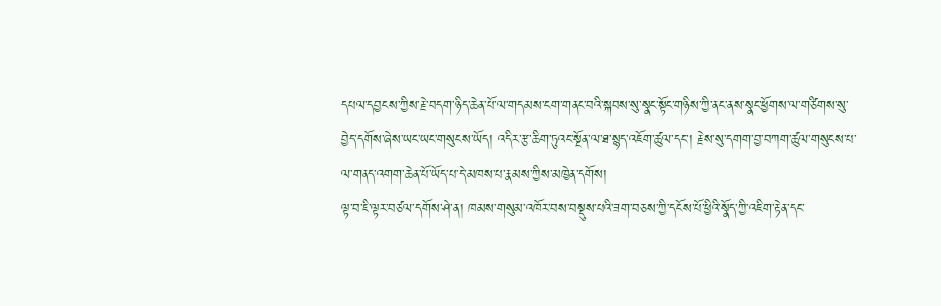དཔལ་དབྱངས་ཀྱིས་རྗེ་བདག་ཉིད་ཆེན་པོ་ལ་གདམས་ངག་གནང་བའི་སྐབས་སུ་སྣང་སྟོང་གཉིས་ཀྱི་ནང་ནས་སྣང་ཕྱོགས་ལ་གཙིགས་སུ་བྱེད་དགོས་ཞེས་ཡང་ཡང་གསུངས་ཡོད། འདིར་རྩ་ཆིག་ཏུའང་སྔོན་ལ་ཐ་སྙད་འཇོག་ཚུལ་དང་། རྗེས་སུ་དགག་བྱ་བཀག་ཚུལ་གསུངས་པ་ལ་གནད་འགག་ཆེན་པོ་ཡོད་པ་དེ་མཁས་པ་རྣམས་ཀྱིས་མཁྱེན་དགོས།
ལྟ་བ་ཇི་ལྟར་བཙལ་དགོས་ཤེ་ན། ཁམས་གསུམ་འཁོར་བས་བསྡུས་པའི་ཟག་བཅས་ཀྱི་དངོས་པོ་ཕྱིའི་སྣོད་ཀྱི་འཇིག་རྟེན་དང་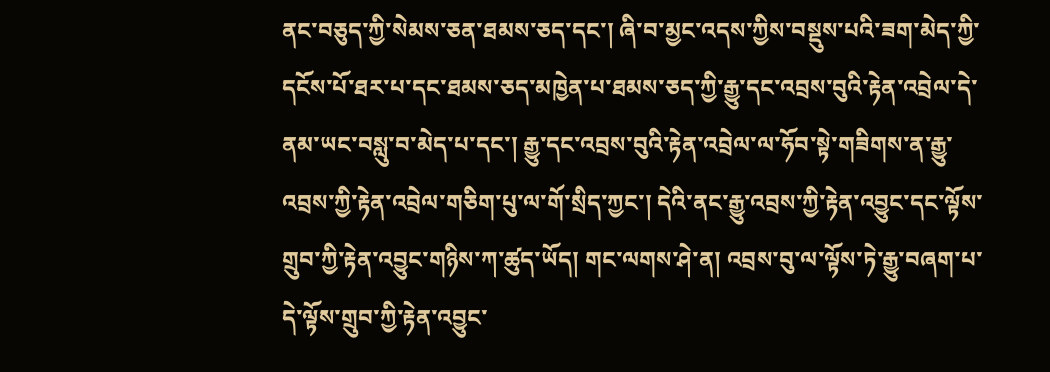ནང་བཅུད་ཀྱི་སེམས་ཅན་ཐམས་ཅད་དང་། ཞི་བ་མྱང་འདས་ཀྱིས་བསྡུས་པའི་ཟག་མེད་ཀྱི་དངོས་པོ་ཐར་པ་དང་ཐམས་ཅད་མཁྱེན་པ་ཐམས་ཅད་ཀྱི་རྒྱུ་དང་འབྲས་བུའི་རྟེན་འབྲེལ་དེ་ནམ་ཡང་བསླུ་བ་མེད་པ་དང་། རྒྱུ་དང་འབྲས་བུའི་རྟེན་འབྲེལ་ལ་ཧོབ་སྟེ་གཟིགས་ན་རྒྱུ་འབྲས་ཀྱི་རྟེན་འབྲེལ་གཅིག་པུ་ལ་གོ་སྲིད་ཀྱང་། དེའི་ནང་རྒྱུ་འབྲས་ཀྱི་རྟེན་འབྱུང་དང་ལྟོས་གྲུབ་ཀྱི་རྟེན་འབྱུང་གཉིས་ཀ་ཚུད་ཡོད། གང་ལགས་ཤེ་ན། འབྲས་བུ་ལ་ལྟོས་ཏེ་རྒྱུ་བཞག་པ་དེ་ལྟོས་གྲུབ་ཀྱི་རྟེན་འབྱུང་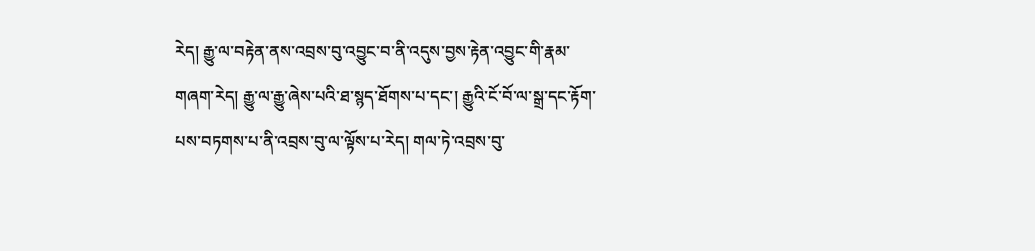རེད། རྒྱུ་ལ་བརྟེན་ནས་འབྲས་བུ་འབྱུང་བ་ནི་འདུས་བྱས་རྟེན་འབྱུང་གི་རྣམ་གཞག་རེད། རྒྱུ་ལ་རྒྱུ་ཞེས་པའི་ཐ་སྙད་ཐོགས་པ་དང་། རྒྱུའི་ངོ་བོ་ལ་སྒྲ་དང་རྟོག་པས་བཏགས་པ་ནི་འབྲས་བུ་ལ་ལྟོས་པ་རེད། གལ་ཏེ་འབྲས་བུ་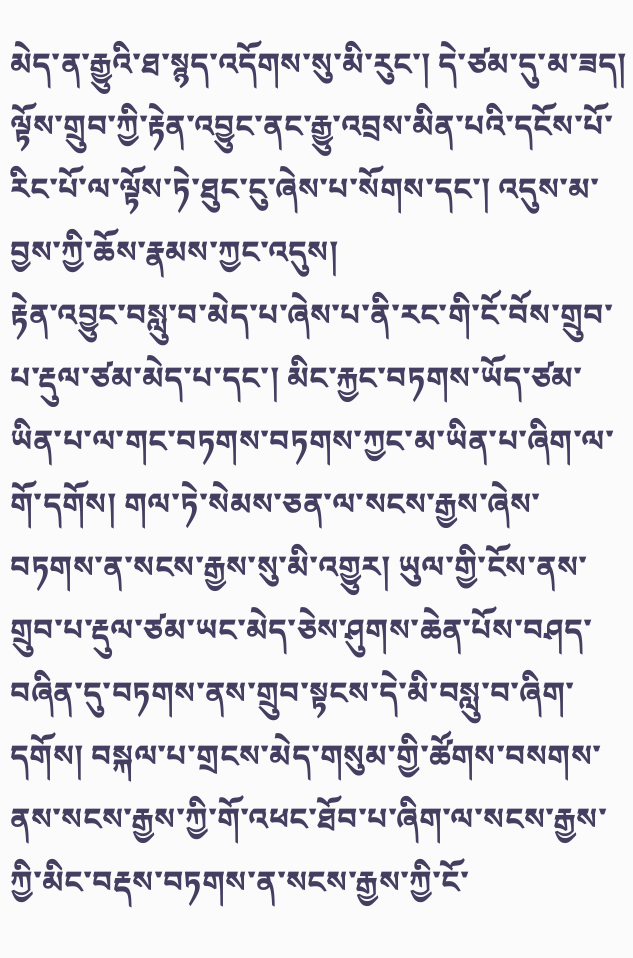མེད་ན་རྒྱུའི་ཐ་སྙད་འདོགས་སུ་མི་རུང་། དེ་ཙམ་དུ་མ་ཟད། ལྟོས་གྲུབ་ཀྱི་རྟེན་འབྱུང་ནང་རྒྱུ་འབྲས་མིན་པའི་དངོས་པོ་རིང་པོ་ལ་ལྟོས་ཏེ་ཐུང་ངུ་ཞེས་པ་སོགས་དང་། འདུས་མ་བྱས་ཀྱི་ཆོས་རྣམས་ཀྱང་འདུས།
རྟེན་འབྱུང་བསླུ་བ་མེད་པ་ཞེས་པ་ནི་རང་གི་ངོ་བོས་གྲུབ་པ་རྡུལ་ཙམ་མེད་པ་དང་། མིང་རྐྱང་བཏགས་ཡོད་ཙམ་ཡིན་པ་ལ་གང་བཏགས་བཏགས་ཀྱང་མ་ཡིན་པ་ཞིག་ལ་གོ་དགོས། གལ་ཏེ་སེམས་ཅན་ལ་སངས་རྒྱས་ཞེས་བཏགས་ན་སངས་རྒྱས་སུ་མི་འགྱུར། ཡུལ་གྱི་ངོས་ནས་གྲུབ་པ་རྡུལ་ཙམ་ཡང་མེད་ཅེས་ཤུགས་ཆེན་པོས་བཤད་བཞིན་དུ་བཏགས་ནས་གྲུབ་སྟངས་དེ་མི་བསླུ་བ་ཞིག་དགོས། བསྐལ་པ་གྲངས་མེད་གསུམ་གྱི་ཚོགས་བསགས་ནས་སངས་རྒྱས་ཀྱི་གོ་འཕང་ཐོབ་པ་ཞིག་ལ་སངས་རྒྱས་ཀྱི་མིང་བརྡས་བཏགས་ན་སངས་རྒྱས་ཀྱི་ངོ་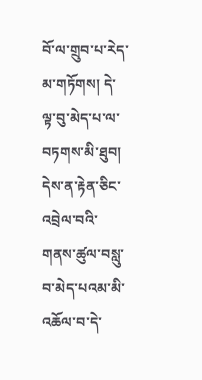བོ་ལ་གྲུབ་པ་རེད་མ་གཏོགས། དེ་ལྟ་བུ་མེད་པ་ལ་བཏགས་མི་ཐུབ། དེས་ན་རྟེན་ཅིང་འབྲེལ་བའི་གནས་ཚུལ་བསླུ་བ་མེད་པའམ་མི་འཆོལ་བ་དེ་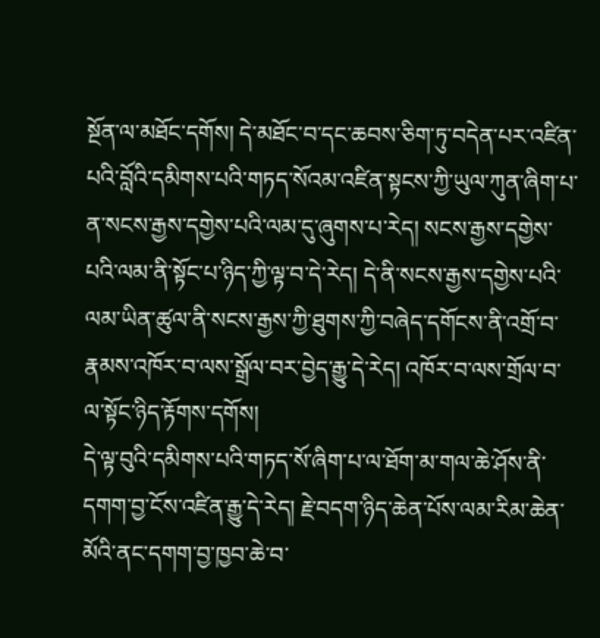སྔོན་ལ་མཐོང་དགོས། དེ་མཐོང་བ་དང་ཆབས་ཅིག་ཏུ་བདེན་པར་འཛིན་པའི་བློའི་དམིགས་པའི་གཏད་སོའམ་འཛིན་སྟངས་ཀྱི་ཡུལ་ཀུན་ཞིག་པ་ན་སངས་རྒྱས་དགྱེས་པའི་ལམ་དུ་ཞུགས་པ་རེད། སངས་རྒྱས་དགྱེས་པའི་ལམ་ནི་སྟོང་པ་ཉིད་ཀྱི་ལྟ་བ་དེ་རེད། དེ་ནི་སངས་རྒྱས་དགྱེས་པའི་ལམ་ཡིན་ཚུལ་ནི་སངས་རྒྱས་ཀྱི་ཐུགས་ཀྱི་བཞེད་དགོངས་ནི་འགྲོ་བ་རྣམས་འཁོར་བ་ལས་སྒྲོལ་བར་བྱེད་རྒྱུ་དེ་རེད། འཁོར་བ་ལས་གྲོལ་བ་ལ་སྟོང་ཉིད་རྟོགས་དགོས།
དེ་ལྟ་བུའི་དམིགས་པའི་གཏད་སོ་ཞིག་པ་ལ་ཐོག་མ་གལ་ཆེ་ཤོས་ནི་དགག་བྱ་ངོས་འཛིན་རྒྱུ་དེ་རེད། རྗེ་བདག་ཉིད་ཆེན་པོས་ལམ་རིམ་ཆེན་མོའི་ནང་དགག་བྱ་ཁྱབ་ཆེ་བ་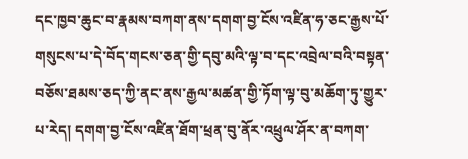དང་ཁྱབ་ཆུང་བ་རྣམས་བཀག་ནས་དགག་བྱ་ངོས་འཛིན་ཧ་ཅང་རྒྱས་པོ་གསུངས་པ་དེ་བོད་གངས་ཅན་གྱི་དབུ་མའི་ལྟ་བ་དང་འབྲེལ་བའི་བསྟན་བཅོས་ཐམས་ཅད་ཀྱི་ནང་ནས་རྒྱལ་མཚན་གྱི་ཏོག་ལྟ་བུ་མཆོག་ཏུ་གྱུར་པ་རེད། དགག་བྱ་ངོས་འཛིན་ཐོག་ཕྲན་བུ་ནོར་འཕྲུལ་ཤོར་ན་བཀག་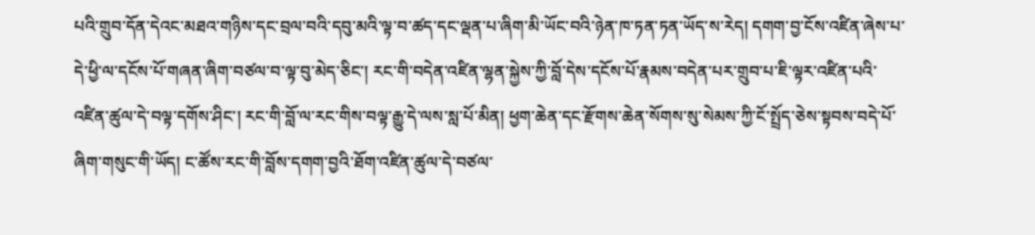པའི་གྲུབ་དོན་དེའང་མཐའ་གཉིས་དང་བྲལ་བའི་དབུ་མའི་ལྟ་བ་ཚད་དང་ལྡན་པ་ཞིག་མི་ཡོང་བའི་ཉེན་ཁ་ཏན་ཏན་ཡོད་ས་རེད། དགག་བྱ་ངོས་འཛིན་ཞེས་པ་དེ་ཕྱི་ལ་དངོས་པོ་གཞན་ཞིག་བཙལ་བ་ལྟ་བུ་མེད་ཅིང་། རང་གི་བདེན་འཛིན་ལྷན་སྐྱེས་ཀྱི་བློ་དེས་དངོས་པོ་རྣམས་བདེན་པར་གྲུབ་པ་ཇི་ལྟར་འཛིན་པའི་འཛིན་ཚུལ་དེ་བལྟ་དགོས་ཤིང་། རང་གི་བློ་ལ་རང་གིས་བལྟ་རྒྱུ་དེ་ལས་སླ་པོ་མིན། ཕྱག་ཆེན་དང་རྫོགས་ཆེན་སོགས་སུ་སེམས་ཀྱི་ངོ་སྤྲོད་ཅེས་སྟབས་བདེ་པོ་ཞིག་གསུང་གི་ཡོད། ང་ཚོས་རང་གི་བློས་དགག་བྱའི་ཐོག་འཛིན་ཚུལ་དེ་བཙལ་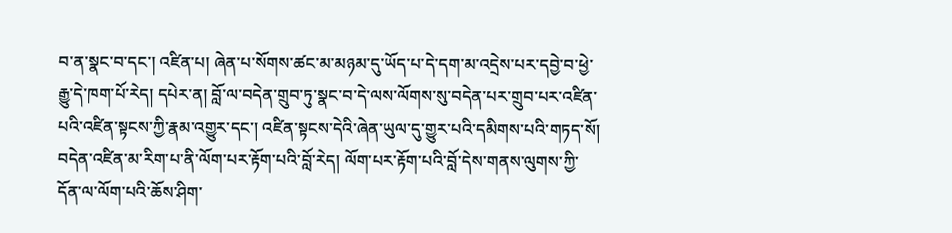བ་ན་སྣང་བ་དང་། འཛིན་པ། ཞེན་པ་སོགས་ཚང་མ་མཉམ་དུ་ཡོད་པ་དེ་དག་མ་འདྲེས་པར་དབྱེ་བ་ཕྱེ་རྒྱུ་དེ་ཁག་པོ་རེད། དཔེར་ན། བློ་ལ་བདེན་གྲུབ་ཏུ་སྣང་བ་དེ་ལས་ལོགས་སུ་བདེན་པར་གྲུབ་པར་འཛིན་པའི་འཛིན་སྟངས་ཀྱི་རྣམ་འགྱུར་དང་། འཛིན་སྟངས་དེའི་ཞེན་ཡུལ་དུ་གྱུར་པའི་དམིགས་པའི་གཏད་སོ། བདེན་འཛིན་མ་རིག་པ་ནི་ལོག་པར་རྟོག་པའི་བློ་རེད། ལོག་པར་རྟོག་པའི་བློ་དེས་གནས་ལུགས་ཀྱི་དོན་ལ་ལོག་པའི་ཆོས་ཤིག་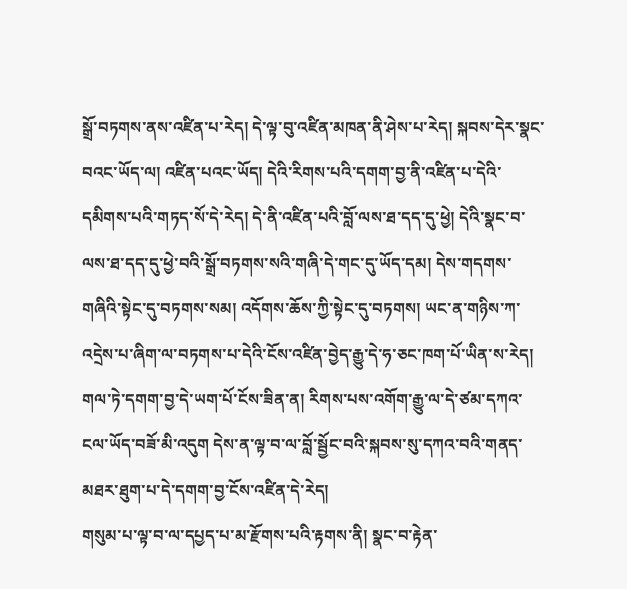སྒྲོ་བཏགས་ནས་འཛིན་པ་རེད། དེ་ལྟ་བུ་འཛིན་མཁན་ནི་ཤེས་པ་རེད། སྐབས་དེར་སྣང་བའང་ཡོད་ལ། འཛིན་པའང་ཡོད། དེའི་རིགས་པའི་དགག་བྱ་ནི་འཛིན་པ་དེའི་དམིགས་པའི་གཏད་སོ་དེ་རེད། དེ་ནི་འཛིན་པའི་བློ་ལས་ཐ་དད་དུ་ཕྱེ། དེའི་སྣང་བ་ལས་ཐ་དད་དུ་ཕྱེ་བའི་སྒྲོ་བཏགས་སའི་གཞི་དེ་གང་དུ་ཡོད་དམ། དེས་གདགས་གཞིའི་སྟེང་དུ་བཏགས་སམ། འདོགས་ཆོས་ཀྱི་སྟེང་དུ་བཏགས། ཡང་ན་གཉིས་ཀ་འདྲེས་པ་ཞིག་ལ་བཏགས་པ་དེའི་ངོས་འཛིན་བྱེད་རྒྱུ་དེ་ཧ་ཅང་ཁག་པོ་ཡིན་ས་རེད། གལ་ཏེ་དགག་བྱ་དེ་ཡག་པོ་ངོས་ཟིན་ན། རིགས་པས་འགོག་རྒྱུ་ལ་དེ་ཙམ་དཀའ་ངལ་ཡོད་བཟོ་མི་འདུག དེས་ན་ལྟ་བ་ལ་བློ་སྦྱོང་བའི་སྐབས་སུ་དཀའ་བའི་གནད་མཐར་ཐུག་པ་དེ་དགག་བྱ་ངོས་འཛིན་དེ་རེད།
གསུམ་པ་ལྟ་བ་ལ་དཔྱད་པ་མ་རྫོགས་པའི་རྟགས་ནི། སྣང་བ་རྟེན་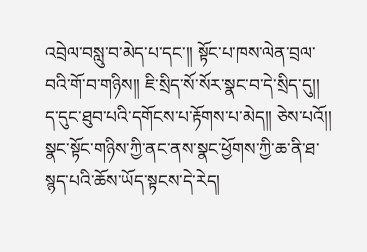འབྲེལ་བསླུ་བ་མེད་པ་དང་།། སྟོང་པ་ཁས་ལེན་བྲལ་བའི་གོ་བ་གཉིས།། ཇི་སྲིད་སོ་སོར་སྣང་བ་དེ་སྲིད་དུ།། ད་དུང་ཐུབ་པའི་དགོངས་པ་རྟོགས་པ་མེད།། ཅེས་པའོ།། སྣང་སྟོང་གཉིས་ཀྱི་ནང་ནས་སྣང་ཕྱོགས་ཀྱི་ཆ་ནི་ཐ་སྙད་པའི་ཆོས་ཡོད་སྟངས་དེ་རེད།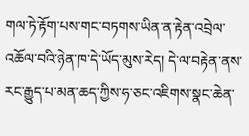གལ་ཏེ་རྟོག་པས་གང་བཏགས་ཡིན་ན་རྟེན་འབྲེལ་འཆོལ་བའི་ཉེན་ཁ་དེ་ཡོད་མུས་རེད། དེ་ལ་བརྟེན་ནས་རང་རྒྱུད་པ་མན་ཆད་ཀྱིས་ཧ་ཅང་འཇིགས་སྣང་ཆེན་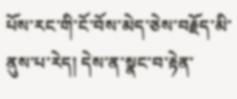པོས་རང་གི་ངོ་བོས་མེད་ཅེས་བརྗོད་མི་ནུས་པ་རེད། དེས་ན་སྣང་བ་རྟེན་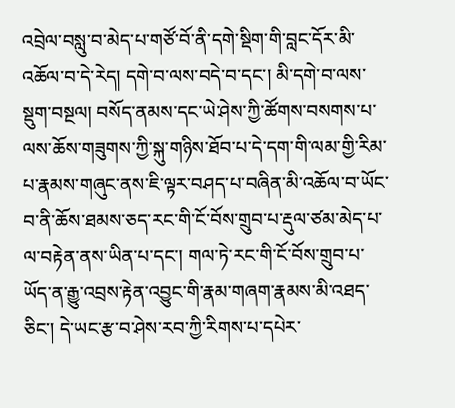འབྲེལ་བསླུ་བ་མེད་པ་གཙོ་བོ་ནི་དགེ་སྡིག་གི་བླང་དོར་མི་འཆོལ་བ་དེ་རེད། དགེ་བ་ལས་བདེ་བ་དང་། མི་དགེ་བ་ལས་སྡུག་བསྔལ། བསོད་ནམས་དང་ཡེ་ཤེས་ཀྱི་ཚོགས་བསགས་པ་ལས་ཆོས་གཟུགས་ཀྱི་སྐུ་གཉིས་ཐོབ་པ་དེ་དག་གི་ལམ་གྱི་རིམ་པ་རྣམས་གཞུང་ནས་ཇི་ལྟར་བཤད་པ་བཞིན་མི་འཆོལ་བ་ཡོང་བ་ནི་ཆོས་ཐམས་ཅད་རང་གི་ངོ་བོས་གྲུབ་པ་རྡུལ་ཙམ་མེད་པ་ལ་བརྟེན་ནས་ཡིན་པ་དང་། གལ་ཏེ་རང་གི་ངོ་བོས་གྲུབ་པ་ཡོད་ན་རྒྱུ་འབྲས་རྟེན་འབྱུང་གི་རྣམ་གཞག་རྣམས་མི་འཐད་ཅིང་། དེ་ཡང་རྩ་བ་ཤེས་རབ་ཀྱི་རིགས་པ་དཔེར་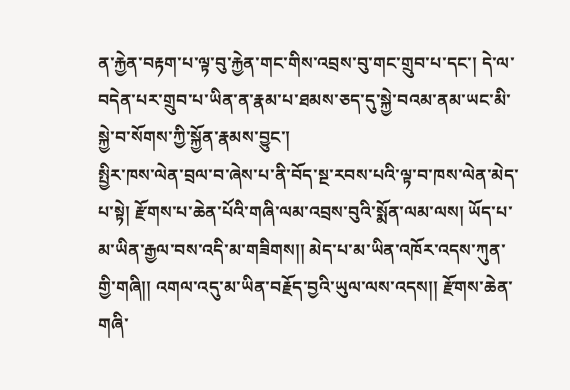ན་རྐྱེན་བརྟག་པ་ལྟ་བུ་རྐྱེན་གང་གིས་འབྲས་བུ་གང་གྲུབ་པ་དང་། དེ་ལ་བདེན་པར་གྲུབ་པ་ཡིན་ན་རྣམ་པ་ཐམས་ཅད་དུ་སྐྱེ་བའམ་ནམ་ཡང་མི་སྐྱེ་བ་སོགས་ཀྱི་སྐྱོན་རྣམས་བྱུང་།
སྤྱིར་ཁས་ལེན་བྲལ་བ་ཞེས་པ་ནི་བོད་སྔ་རབས་པའི་ལྟ་བ་ཁས་ལེན་མེད་པ་སྟེ། རྫོགས་པ་ཆེན་པོའི་གཞི་ལམ་འབྲས་བུའི་སྨོན་ལམ་ལས། ཡོད་པ་མ་ཡིན་རྒྱལ་བས་འདི་མ་གཟིགས།། མེད་པ་མ་ཡིན་འཁོར་འདས་ཀུན་གྱི་གཞི།། འགལ་འདུ་མ་ཡིན་བརྗོད་བྱའི་ཡུལ་ལས་འདས།། རྫོགས་ཆེན་གཞི་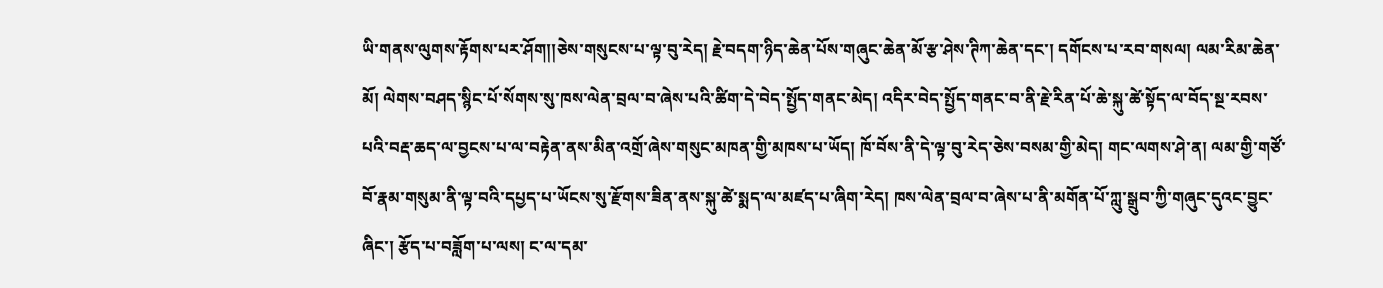ཡི་གནས་ལུགས་རྟོགས་པར་ཤོག།།ཅེས་གསུངས་པ་ལྟ་བུ་རེད། རྗེ་བདག་ཉིད་ཆེན་པོས་གཞུང་ཆེན་མོ་རྩ་ཤེས་ཊིཀ་ཆེན་དང་། དགོངས་པ་རབ་གསལ། ལམ་རིམ་ཆེན་མོ། ལེགས་བཤད་སྙིང་པོ་སོགས་སུ་ཁས་ལེན་བྲལ་བ་ཞེས་པའི་ཚིག་དེ་བེད་སྤྱོད་གནང་མེད། འདིར་བེད་སྤྱོད་གནང་བ་ནི་རྗེ་རིན་པོ་ཆེ་སྐུ་ཚེ་སྟོད་ལ་བོད་སྔ་རབས་པའི་བརྡ་ཆད་ལ་བྱངས་པ་ལ་བརྟེན་ནས་མིན་འགྲོ་ཞེས་གསུང་མཁན་གྱི་མཁས་པ་ཡོད། ཁོ་བོས་ནི་དེ་ལྟ་བུ་རེད་ཅེས་བསམ་གྱི་མེད། གང་ལགས་ཤེ་ན། ལམ་གྱི་གཙོ་བོ་རྣམ་གསུམ་ནི་ལྟ་བའི་དཔྱད་པ་ཡོངས་སུ་རྫོགས་ཟིན་ནས་སྐུ་ཚེ་སྨད་ལ་མཛད་པ་ཞིག་རེད། ཁས་ལེན་བྲལ་བ་ཞེས་པ་ནི་མགོན་པོ་ཀླུ་སྒྲུབ་ཀྱི་གཞུང་དུའང་བྱུང་ཞིང་། རྩོད་པ་བཟློག་པ་ལས། ང་ལ་དམ་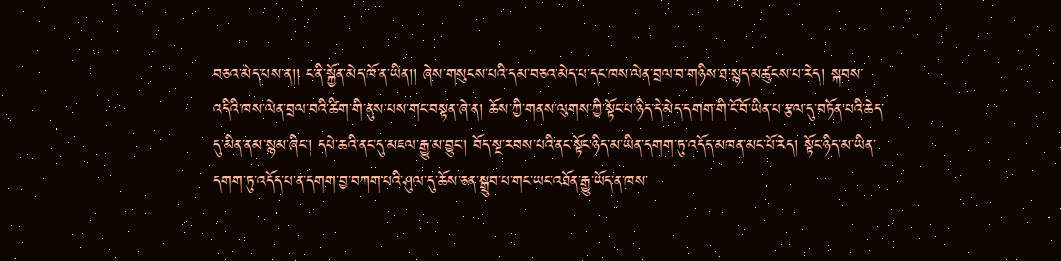བཅའ་མེད་པས་ན།། ང་ནི་སྐྱོན་མེད་ཁོ་ན་ཡིན།། ཞེས་གསུངས་པའི་དམ་བཅའ་མེད་པ་དང་ཁས་ལེན་བྲལ་བ་གཉིས་ཐ་སྙད་མཚུངས་པ་རེད། སྐབས་འདིའི་ཁས་ལེན་བྲལ་བའི་ཚིག་གི་ནུས་པས་གང་བསྟན་ཞེ་ན། ཆོས་ཀྱི་གནས་ལུགས་ཀྱི་སྟོང་པ་ཉིད་དེ་མེད་དགག་གི་ངོ་བོ་ཡིན་པ་རྩལ་དུ་བཏོན་པའི་ཆེད་དུ་མིན་ནམ་སྙམ་ཞིང་། དཔེ་ཆའི་ནང་དུ་མཇལ་རྒྱུ་མ་བྱུང་། བོད་སྔ་རབས་པའི་ནང་སྟོང་ཉིད་མ་ཡིན་དགག་ཏུ་འདོད་མཁན་མང་པོ་རེད། སྟོང་ཉིད་མ་ཡིན་དགག་ཏུ་འདོད་པ་ན་དགག་བྱ་བཀག་པའི་ཤུལ་དུ་ཆོས་ཅན་སྒྲུབ་པ་གང་ཡང་འཐོན་རྒྱུ་ཡོད་ན་ཁས་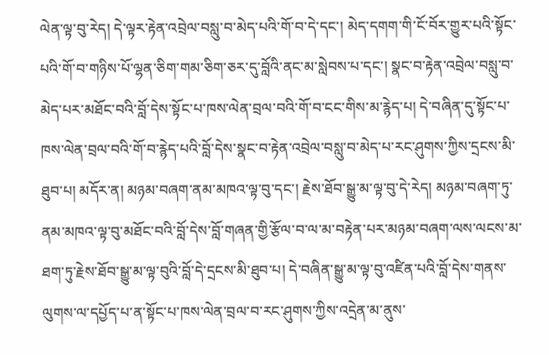ལེན་ལྟ་བུ་རེད། དེ་ལྟར་རྟེན་འབྲེལ་བསླུ་བ་མེད་པའི་གོ་བ་དེ་དང་། མེད་དགག་གི་ངོ་བོར་གྱུར་པའི་སྟོང་པའི་གོ་བ་གཉིས་པོ་ལྷན་ཅིག་གམ་ཅིག་ཅར་དུ་བློའི་ནང་མ་སླེབས་པ་དང་། སྣང་བ་རྟེན་འབྲེལ་བསླུ་བ་མེད་པར་མཐོང་བའི་བློ་དེས་སྟོང་པ་ཁས་ལེན་བྲལ་བའི་གོ་བ་ངང་གིས་མ་རྙེད་པ། དེ་བཞིན་དུ་སྟོང་པ་ཁས་ལེན་བྲལ་བའི་གོ་བ་རྙེད་པའི་བློ་དེས་སྣང་བ་རྟེན་འབྲེལ་བསླུ་བ་མེད་པ་རང་ཤུགས་ཀྱིས་དྲངས་མི་ཐུབ་པ། མདོར་ན། མཉམ་བཞག་ནམ་མཁའ་ལྟ་བུ་དང་། རྗེས་ཐོབ་སྒྱུ་མ་ལྟ་བུ་དེ་རེད། མཉམ་བཞག་ཏུ་ནམ་མཁའ་ལྟ་བུ་མཐོང་བའི་བློ་དེས་བློ་གཞན་གྱི་རྩོལ་བ་ལ་མ་བརྟེན་པར་མཉམ་བཞག་ལས་ལངས་མ་ཐག་ཏུ་རྗེས་ཐོབ་སྒྱུ་མ་ལྟ་བུའི་བློ་དེ་དྲངས་མི་ཐུབ་པ། དེ་བཞིན་སྒྱུ་མ་ལྟ་བུ་འཛིན་པའི་བློ་དེས་གནས་ལུགས་ལ་དཔྱོད་པ་ན་སྟོང་པ་ཁས་ལེན་བྲལ་བ་རང་ཤུགས་ཀྱིས་འདྲེན་མ་ནུས་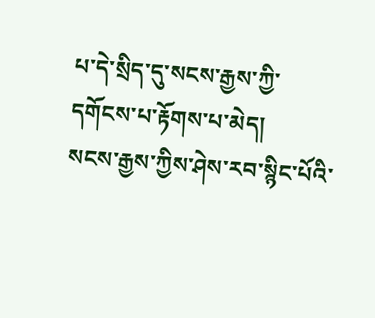པ་དེ་སྲིད་དུ་སངས་རྒྱས་ཀྱི་དགོངས་པ་རྟོགས་པ་མེད།
སངས་རྒྱས་ཀྱིས་ཤེས་རབ་སྙིང་པོའི་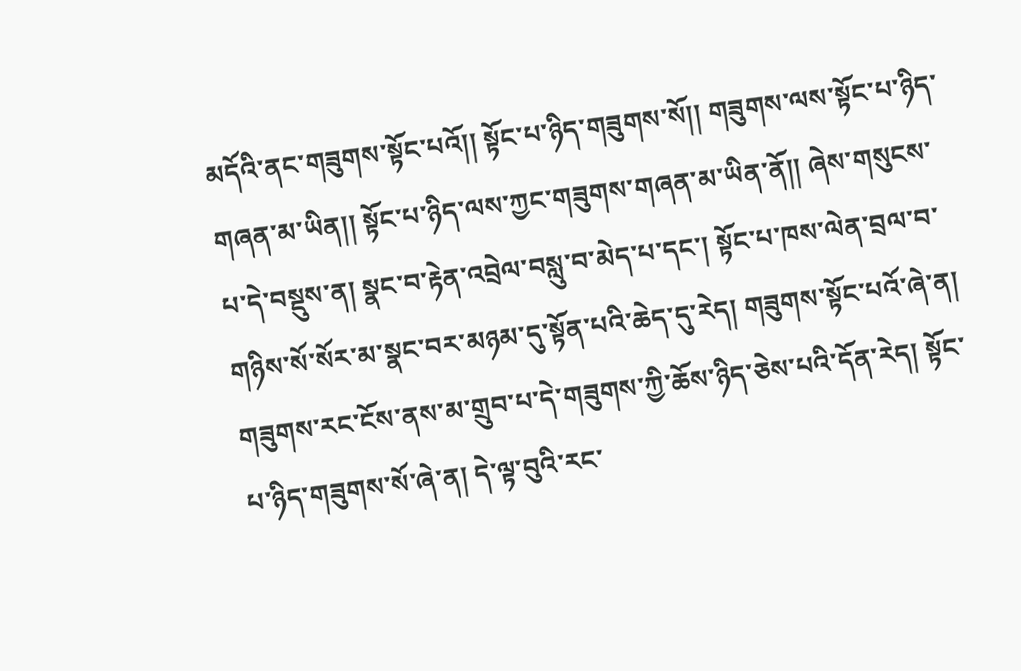མདོའི་ནང་གཟུགས་སྟོང་པའོ།། སྟོང་པ་ཉིད་གཟུགས་སོ།། གཟུགས་ལས་སྟོང་པ་ཉིད་གཞན་མ་ཡིན།། སྟོང་པ་ཉིད་ལས་ཀྱང་གཟུགས་གཞན་མ་ཡིན་ནོ།། ཞེས་གསུངས་པ་དེ་བསྡུས་ན། སྣང་བ་རྟེན་འབྲེལ་བསླུ་བ་མེད་པ་དང་། སྟོང་པ་ཁས་ལེན་བྲལ་བ་གཉིས་སོ་སོར་མ་སྣང་བར་མཉམ་དུ་སྟོན་པའི་ཆེད་དུ་རེད། གཟུགས་སྟོང་པའོ་ཞེ་ན། གཟུགས་རང་ངོས་ནས་མ་གྲུབ་པ་དེ་གཟུགས་ཀྱི་ཆོས་ཉིད་ཅེས་པའི་དོན་རེད། སྟོང་པ་ཉིད་གཟུགས་སོ་ཞེ་ན། དེ་ལྟ་བུའི་རང་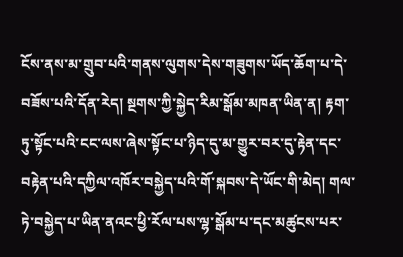ངོས་ནས་མ་གྲུབ་པའི་གནས་ལུགས་དེས་གཟུགས་ཡོད་ཆོག་པ་དེ་བཟོས་པའི་དོན་རེད། སྔགས་ཀྱི་སྐྱེད་རིམ་སྒོམ་མཁན་ཡིན་ན། རྟག་ཏུ་སྟོང་པའི་ངང་ལས་ཞེས་སྟོང་པ་ཉིད་དུ་མ་གྱུར་བར་དུ་རྟེན་དང་བརྟེན་པའི་དཀྱིལ་འཁོར་བསྐྱེད་པའི་གོ་སྐབས་དེ་ཡོང་གི་མེད། གལ་ཏེ་བསྐྱེད་པ་ཡིན་ནའང་ཕྱི་རོལ་པས་ལྷ་སྒོམ་པ་དང་མཚུངས་པར་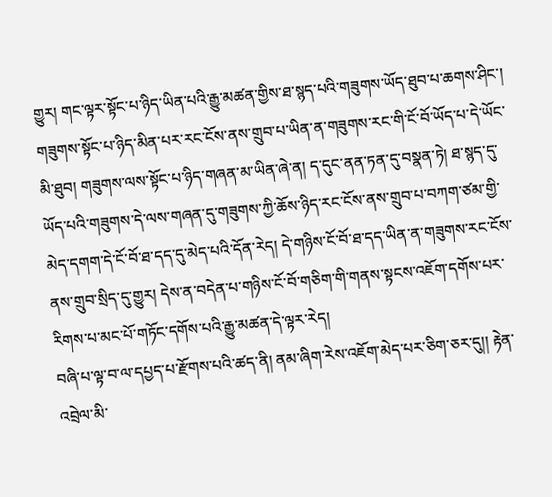གྱུར། གང་ལྟར་སྟོང་པ་ཉིད་ཡིན་པའི་རྒྱུ་མཚན་གྱིས་ཐ་སྙད་པའི་གཟུགས་ཡོད་ཐུབ་པ་ཆགས་ཤིང་། གཟུགས་སྟོང་པ་ཉིད་མིན་པར་རང་ངོས་ནས་གྲུབ་པ་ཡིན་ན་གཟུགས་རང་གི་ངོ་བོ་ཡོད་པ་དེ་ཡོང་མི་ཐུབ། གཟུགས་ལས་སྟོང་པ་ཉིད་གཞན་མ་ཡིན་ཞེ་ན། ད་དུང་ནན་ཏན་དུ་བསྣན་ཏེ། ཐ་སྙད་དུ་ཡོད་པའི་གཟུགས་དེ་ལས་གཞན་དུ་གཟུགས་ཀྱི་ཆོས་ཉིད་རང་ངོས་ནས་གྲུབ་པ་བཀག་ཙམ་གྱི་མེད་དགག་དེ་ངོ་བོ་ཐ་དད་དུ་མེད་པའི་དོན་རེད། དེ་གཉིས་ངོ་བོ་ཐ་དད་ཡིན་ན་གཟུགས་རང་ངོས་ནས་གྲུབ་སྲིད་དུ་གྱུར། དེས་ན་བདེན་པ་གཉིས་ངོ་བོ་གཅིག་གི་གནས་སྟངས་འཇོག་དགོས་པར་རིགས་པ་མང་པོ་གཏོང་དགོས་པའི་རྒྱུ་མཚན་དེ་ལྟར་རེད།
བཞི་པ་ལྟ་བ་ལ་དཔྱད་པ་རྫོགས་པའི་ཚད་ནི། ནམ་ཞིག་རེས་འཇོག་མེད་པར་ཅིག་ཅར་དུ།། རྟེན་འབྲེལ་མི་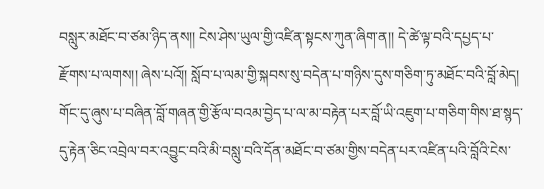བསླུར་མཐོང་བ་ཙམ་ཉིད་ནས།། ངེས་ཤེས་ཡུལ་གྱི་འཛིན་སྟངས་ཀུན་ཞིག་ན།། དེ་ཚེ་ལྟ་བའི་དཔྱད་པ་རྫོགས་པ་ལགས།། ཞེས་པའོ།། སློབ་པ་ལམ་གྱི་སྐབས་སུ་བདེན་པ་གཉིས་དུས་གཅིག་ཏུ་མཐོང་བའི་བློ་མེད། གོང་དུ་ཞུས་པ་བཞིན་བློ་གཞན་གྱི་རྩོལ་བའམ་བྱེད་པ་ལ་མ་བརྟེན་པར་བློ་ཡི་འཇུག་པ་གཅིག་གིས་ཐ་སྙད་དུ་རྟེན་ཅིང་འབྲེལ་བར་འབྱུང་བའི་མི་བསླུ་བའི་དོན་མཐོང་བ་ཙམ་གྱིས་བདེན་པར་འཛིན་པའི་བློའི་ངེས་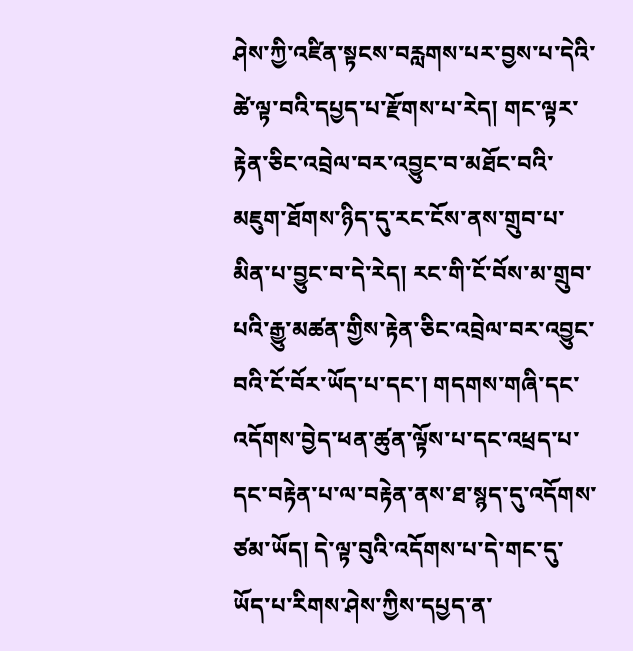ཤེས་ཀྱི་འཛིན་སྟངས་བརླགས་པར་བྱས་པ་དེའི་ཚེ་ལྟ་བའི་དཔྱད་པ་རྫོགས་པ་རེད། གང་ལྟར་རྟེན་ཅིང་འབྲེལ་བར་འབྱུང་བ་མཐོང་བའི་མཇུག་ཐོགས་ཉིད་དུ་རང་ངོས་ནས་གྲུབ་པ་མིན་པ་བྱུང་བ་དེ་རེད། རང་གི་ངོ་བོས་མ་གྲུབ་པའི་རྒྱུ་མཚན་གྱིས་རྟེན་ཅིང་འབྲེལ་བར་འབྱུང་བའི་ངོ་བོར་ཡོད་པ་དང་། གདགས་གཞི་དང་འདོགས་བྱེད་ཕན་ཚུན་ལྟོས་པ་དང་འཕྲད་པ་དང་བརྟེན་པ་ལ་བརྟེན་ནས་ཐ་སྙད་དུ་འདོགས་ཙམ་ཡོད། དེ་ལྟ་བུའི་འདོགས་པ་དེ་གང་དུ་ཡོད་པ་རིགས་ཤེས་ཀྱིས་དཔྱད་ན་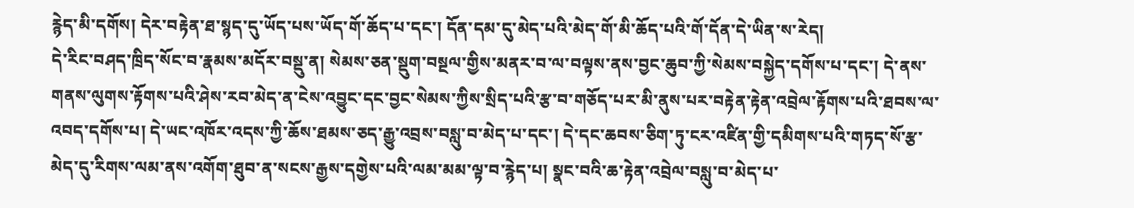རྙེད་མི་དགོས། དེར་བརྟེན་ཐ་སྙད་དུ་ཡོད་པས་ཡོད་གོ་ཆོད་པ་དང་། དོན་དམ་དུ་མེད་པའི་མེད་གོ་མི་ཆོད་པའི་གོ་དོན་དེ་ཡིན་ས་རེད།
དེ་རིང་བཤད་ཁྲིད་སོང་བ་རྣམས་མདོར་བསྡུ་ན། སེམས་ཅན་སྡུག་བསྔལ་གྱིས་མནར་བ་ལ་བལྟས་ནས་བྱང་ཆུབ་ཀྱི་སེམས་བསྐྱེད་དགོས་པ་དང་། དེ་ནས་གནས་ལུགས་རྟོགས་པའི་ཤེས་རབ་མེད་ན་ངེས་འབྱུང་དང་བྱང་སེམས་ཀྱིས་སྲིད་པའི་རྩ་བ་གཅོད་པར་མི་ནུས་པར་བརྟེན་རྟེན་འབྲེལ་རྟོགས་པའི་ཐབས་ལ་འབད་དགོས་པ། དེ་ཡང་འཁོར་འདས་ཀྱི་ཆོས་ཐམས་ཅད་རྒྱུ་འབྲས་བསླུ་བ་མེད་པ་དང་། དེ་དང་ཆབས་ཅིག་ཏུ་ངར་འཛིན་གྱི་དམིགས་པའི་གཏད་སོ་རྩ་མེད་དུ་རིགས་ལམ་ནས་འགོག་ཐུབ་ན་སངས་རྒྱས་དགྱེས་པའི་ལམ་མམ་ལྟ་བ་རྙེད་པ། སྣང་བའི་ཆ་རྟེན་འབྲེལ་བསླུ་བ་མེད་པ་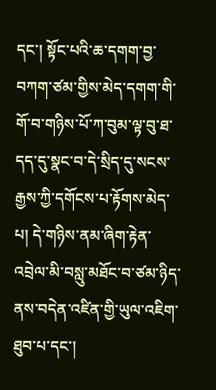དང་། སྟོང་པའི་ཆ་དགག་བྱ་བཀག་ཙམ་གྱིས་མེད་དགག་གི་གོ་བ་གཉིས་པོ་ཀ་བུམ་ལྟ་བུ་ཐ་དད་དུ་སྣང་བ་དེ་སྲིད་དུ་སངས་རྒྱས་ཀྱི་དགོངས་པ་རྟོགས་མེད་པ། དེ་གཉིས་ནམ་ཞིག་རྟེན་འབྲེལ་མི་བསླུ་མཐོང་བ་ཙམ་ཉིད་ནས་བདེན་འཛིན་གྱི་ཡུལ་འཇིག་ཐུབ་པ་དང་།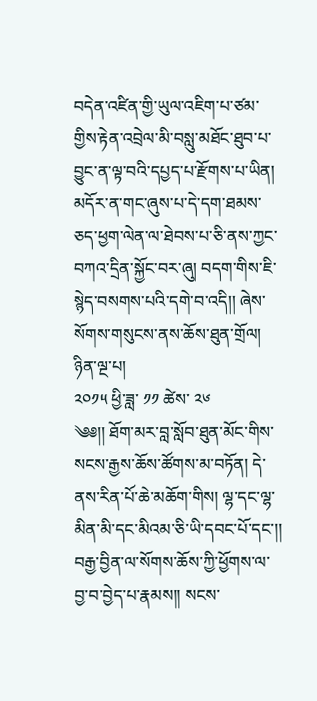བདེན་འཛིན་གྱི་ཡུལ་འཇིག་པ་ཙམ་གྱིས་རྟེན་འབྲེལ་མི་བསླུ་མཐོང་ཐུབ་པ་བྱུང་ན་ལྟ་བའི་དཔྱད་པ་རྫོགས་པ་ཡིན།
མདོར་ན་གང་ཞུས་པ་དེ་དག་ཐམས་ཅད་ཕྱག་ལེན་ལ་ཐེབས་པ་ཅི་ནས་ཀྱང་བཀའ་དྲིན་སྐྱོང་བར་ཞུ། བདག་གིས་ཇི་སྙེད་བསགས་པའི་དགེ་བ་འདི།། ཞེས་སོགས་གསུངས་ནས་ཆོས་ཐུན་གྲོལ།
ཉིན་ལྔ་པ།
༢༠༡༥ ཕྱི་ཟླ་ ༡༡ ཚེས་ ༢༦
༄༅།། ཐོག་མར་བླ་སློབ་ཐུན་མོང་གིས་སངས་རྒྱས་ཆོས་ཚོགས་མ་བཏོན། དེ་ནས་རིན་པོ་ཆེ་མཆོག་གིས། ལྷ་དང་ལྷ་མིན་མི་དང་མིའམ་ཅི་ཡི་དབང་པོ་དང་།། བརྒྱ་བྱིན་ལ་སོགས་ཆོས་ཀྱི་ཕྱོགས་ལ་བྱ་བ་བྱེད་པ་རྣམས།། སངས་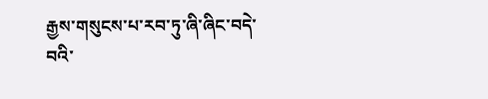རྒྱས་གསུངས་པ་རབ་ཏུ་ཞི་ཞིང་བདེ་བའི་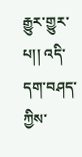རྒྱུར་གྱུར་པ།། འདི་དག་བཤད་ཀྱིས་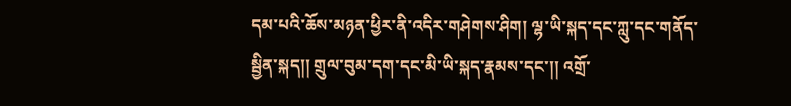དམ་པའི་ཆོས་མཉན་ཕྱིར་ནི་འདིར་གཤེགས་ཤིག། ལྷ་ཡི་སྐད་དང་ཀླུ་དང་གནོད་སྦྱིན་སྐད།། གྲུལ་བུམ་དག་དང་མི་ཡི་སྐད་རྣམས་དང་།། འགྲོ་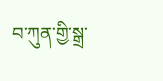བ་ཀུན་གྱི་སྒྲ་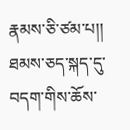རྣམས་ཅི་ཙམ་པ།། ཐམས་ཅད་སྐད་དུ་བདག་གིས་ཆོས་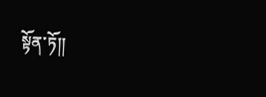སྟོན་ཏོ།།